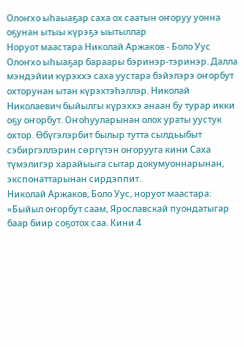Олоҥхо ыһаыаҕар саха ох саатын оҥоруу уонна оҕунан ытыы күрэҕэ ыытыллар
Норуот маастара Николай Аржаков - Боло Уус Олоҥхо ыһыаҕар бараары бэринэр-тэринэр. Далла мэндэйии күрэххэ саха уустара бэйэлэрэ оҥорбут охторунан ытан күрэхтэһэллэр. Николай Николаевич быйылгы күрэххэ анаан бу турар икки оҕу оҥорбут. Оҥоһууларынан олох ураты уустук охтор. Өбүгэлэрбит былыр тутта сылдьыбыт сэбиргэллэрин сөргүтэн оҥорууга кини Саха түмэлигэр харайыыга сытар докумуоннарынан, экспонаттарынан сирдэппит.
Николай Аржаков, Боло Уус, норуот маастара: «Быйыл оҥорбут саам, Ярославскай пуондатыгар баар биир соҕотох саа. Кини 4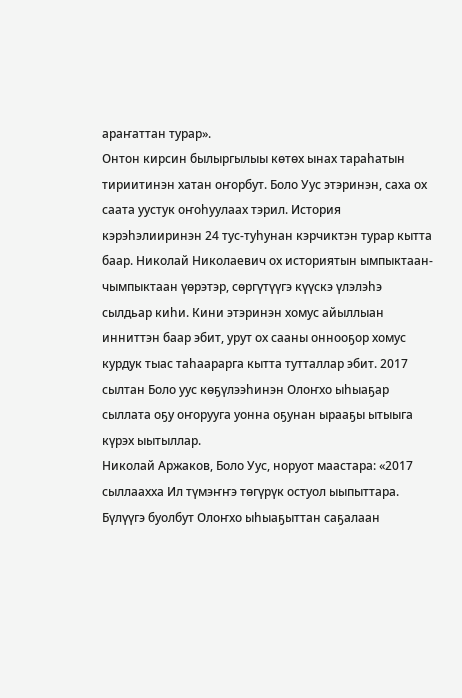араҥаттан турар».
Онтон кирсин былыргылыы көтөх ынах тараһатын тириитинэн хатан оҥорбут. Боло Уус этэринэн, саха ох саата уустук оҥоһуулаах тэрил. История кэрэһэлииринэн 24 тус-туһунан кэрчиктэн турар кытта баар. Николай Николаевич ох историятын ымпыктаан-чымпыктаан үөрэтэр, сөргүтүүгэ күүскэ үлэлэһэ сылдьар киһи. Кини этэринэн хомус айыллыан инниттэн баар эбит, урут ох сааны оннооҕор хомус курдук тыас таһаарарга кытта тутталлар эбит. 2017 сылтан Боло уус көҕүлээһинэн Олоҥхо ыһыаҕар сыллата оҕу оҥорууга уонна оҕунан ырааҕы ытыыга күрэх ыытыллар.
Николай Аржаков, Боло Уус, норуот маастара: «2017 сыллаахха Ил түмэҥҥэ төгүрүк остуол ыыпыттара. Бүлүүгэ буолбут Олоҥхо ыһыаҕыттан саҕалаан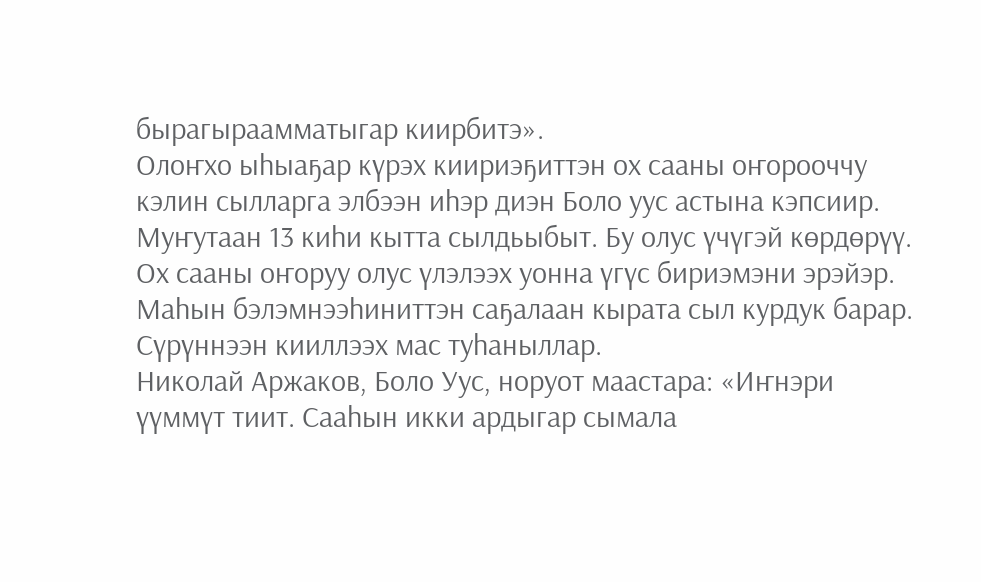бырагыраамматыгар киирбитэ».
Олоҥхо ыһыаҕар күрэх киириэҕиттэн ох сааны оҥорооччу кэлин сылларга элбээн иһэр диэн Боло уус астына кэпсиир. Муҥутаан 13 киһи кытта сылдьыбыт. Бу олус үчүгэй көрдөрүү. Ох сааны оҥоруу олус үлэлээх уонна үгүс бириэмэни эрэйэр. Маһын бэлэмнээһиниттэн саҕалаан кырата сыл курдук барар. Сүрүннээн кииллээх мас туһаныллар.
Николай Аржаков, Боло Уус, норуот маастара: «Иҥнэри үүммүт тиит. Сааһын икки ардыгар сымала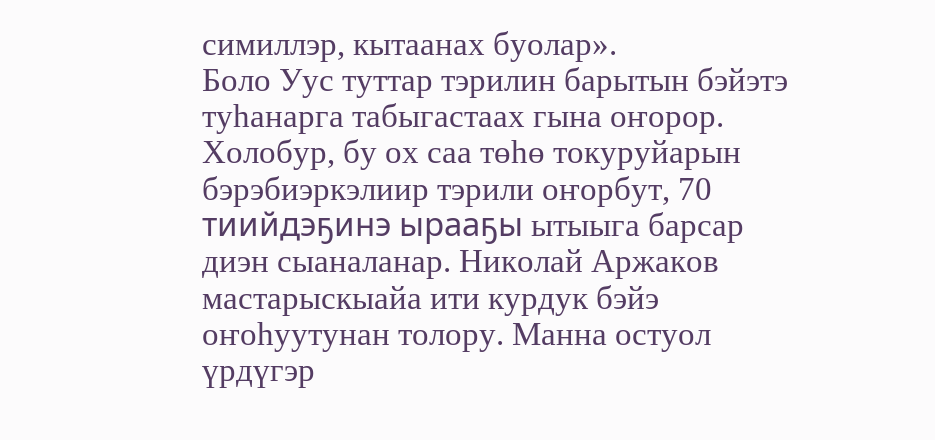симиллэр, кытаанах буолар».
Боло Уус туттар тэрилин барытын бэйэтэ туһанарга табыгастаах гына оҥорор. Холобур, бу ох саа төһө токуруйарын бэрэбиэркэлиир тэрили оҥорбут, 70 тиийдэҕинэ ырааҕы ытыыга барсар диэн сыаналанар. Николай Аржаков мастарыскыайа ити курдук бэйэ оҥоһуутунан толору. Манна остуол үрдүгэр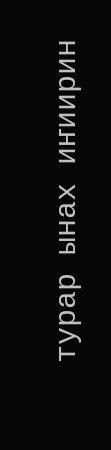турар ынах иҥиирин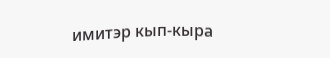имитэр кып-кыра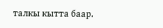талкы кытта баар.